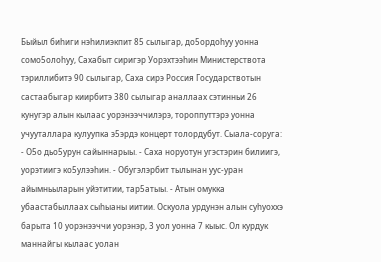Быйыл биhиги нэhилиэкпит 85 сылыгар, до5ордоhуу уонна сомо5олоhуу, Сахабыт сиригэр Уорэхтээhин Министерствота тэриллибитэ 90 сылыгар, Саха сирэ Россия Государствотын састаабыгар киирбитэ 380 сылыгар аналлаах сэтинньи 26 кунугэр алын кылаас уорэнээччилэрэ, тороппуттэрэ уонна учууталлара кулуупка э5эрдэ концерт толордубут. Сыала-соруга: - О5о дьо5урун сайыннарыы. - Саха норуотун угэстэрин билиигэ, уорэтиигэ ко5улээhин. - Обугэлэрбит тылынан уус-уран айымньыларын уйэтитии, тар5атыы. - Атын омукка убаастабыллаах сыhыаны иитии. Оскуола урдунэн алын суhуоххэ барыта 10 уорэнээччи уорэнэр, 3 уол уонна 7 кыыс. Ол курдук маннайгы кылаас уолан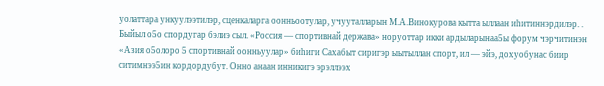уолаттара ункуулээтилэр, сценкаларга оонньоотулар, учууталларын М.А.Винокурова кытта ыллаан иhитиннэрдилэр. . Быйыл о5о спордугар бэлиэ сыл. «Россия — спортивнай держава» норуоттар икки ардыларынаа5ы форум чэрчитинэн «Азия о5олоро 5 спортивнай оонньуулар» биhиги Сахабыт сиригэр ыытыллан спорт, ил — эйэ, дохуобунас биир ситимнээ5ин кордордубут. Онно анаан инникигэ эрэллээх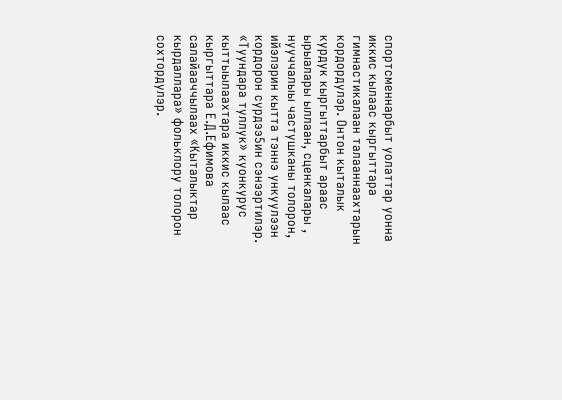спортсменнарбыт уолаттар уонна иккис кылаас кыргыттара гимнастикалаан талааннаахтарын кордордулэр. Онтон кыталык курдук кыргыттарбыт араас ырыалары ыллаан, сценкалары , нууччалыы частушканы толорон, ийэлэрин кытта тэннэ ункуулээн кордорон сурдээ5ин сэнээртилэр. «Туундара туллук» куонкурус кыттыылаахтара иккис кылаас кыргыттара Е.Д.Ефимова салайааччылаах «Кыталыктар кырдаллара» фольклору толорон сохтордулэр.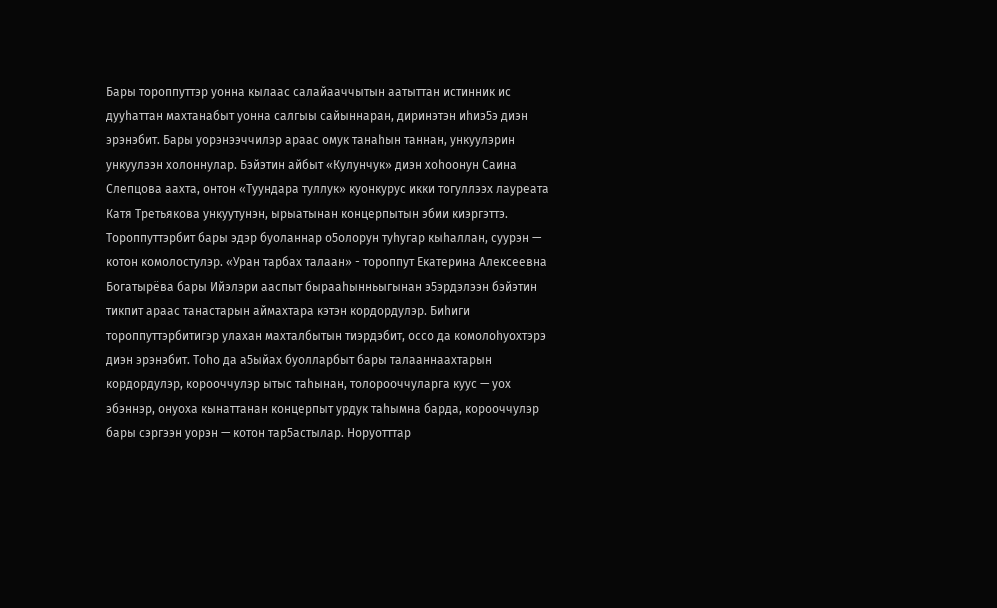Бары тороппуттэр уонна кылаас салайааччытын аатыттан истинник ис дууhаттан махтанабыт уонна салгыы сайыннаран, диринэтэн иhиэ5э диэн эрэнэбит. Бары уорэнээччилэр араас омук танаhын таннан, ункуулэрин ункуулээн холоннулар. Бэйэтин айбыт «Кулунчук» диэн хоhоонун Саина Слепцова аахта, онтон «Туундара туллук» куонкурус икки тогуллээх лауреата Катя Третьякова ункуутунэн, ырыатынан концерпытын эбии киэргэттэ. Тороппуттэрбит бары эдэр буоланнар о5олорун туhугар кыhаллан, суурэн — котон комолостулэр. «Уран тарбах талаан» - тороппут Екатерина Алексеевна Богатырёва бары Ийэлэри ааспыт бырааhынньыгынан э5эрдэлээн бэйэтин тикпит араас танастарын аймахтара кэтэн кордордулэр. Биhиги тороппуттэрбитигэр улахан махталбытын тиэрдэбит, оссо да комолоhуохтэрэ диэн эрэнэбит. Тоhо да а5ыйах буолларбыт бары талааннаахтарын кордордулэр, корооччулэр ытыс таhынан, толорооччуларга куус — уох эбэннэр, онуоха кынаттанан концерпыт урдук таhымна барда, корооччулэр бары сэргээн уорэн — котон тар5астылар. Норуотттар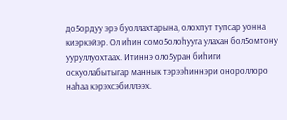до5ордуу эрэ буоллахтарына, олохпут тупсар уонна киэркэйэр. Ол иhин сомо5олоhууга улахан бол5омтону ууруллуохтаах. Итиннэ оло5уран биhиги оскуолабытыгар маннык тэрээhиннэри онороллоро наhаа кэрэхсэбиллээх.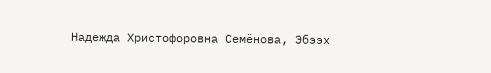Надежда Христофоровна Семёнова, Эбээх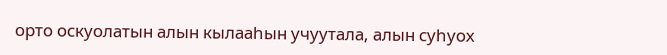орто оскуолатын алын кылааhын учуутала, алын суhуох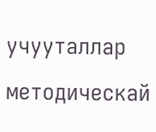учууталлар методическай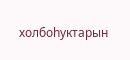холбоhуктарын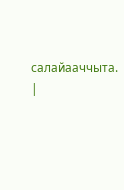салайааччыта.
|